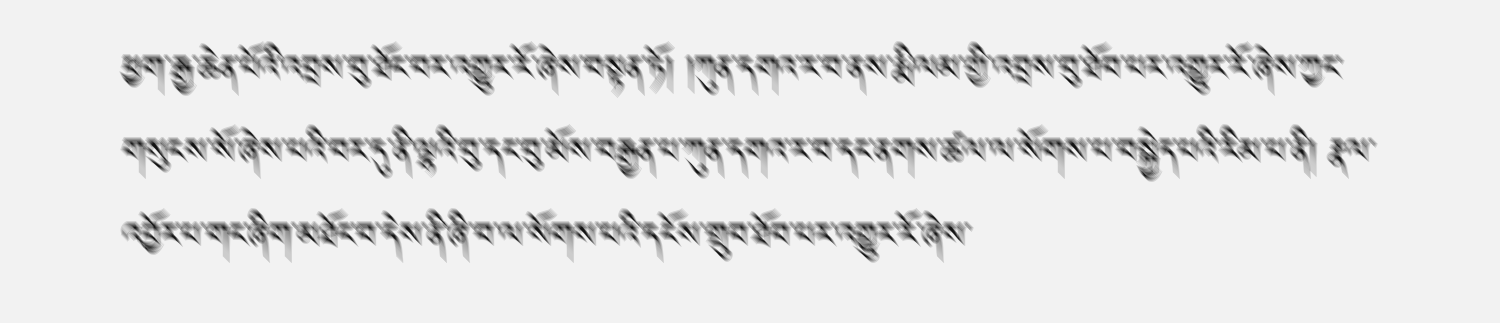ཕྱག་རྒྱ་ཆེན་པོའི་འབྲས་བུ་ཐོང་བར་འགྱུར་རོ་ཞེས་བསྟན་ཏོ། །ཀུན་དགའ་ར་བ་ནས་རྨི་ལམ་གྱི་འབྲས་བུ་ཐོབ་པར་འགྱུར་རོ་ཞེས་ཀྱང་གསུངས་སོ་ཞེས་པའི་བར་དུ་ནི་ལྷའི་བུ་དང་བུ་མོས་བརྒྱན་པ་ཀུན་དགའ་ར་བ་དང་ནགས་ཚལ་ལ་སོགས་པ་བསྐྱེད་པའི་རིམ་པ་ནི། རྣལ་འབྱོར་པ་གང་ཞིག་མཐོང་བ་དེས་ནི་ཞི་བ་ལ་སོགས་པའི་དངོས་གྲུབ་ཐོབ་པར་འགྱུར་རོ་ཞེས་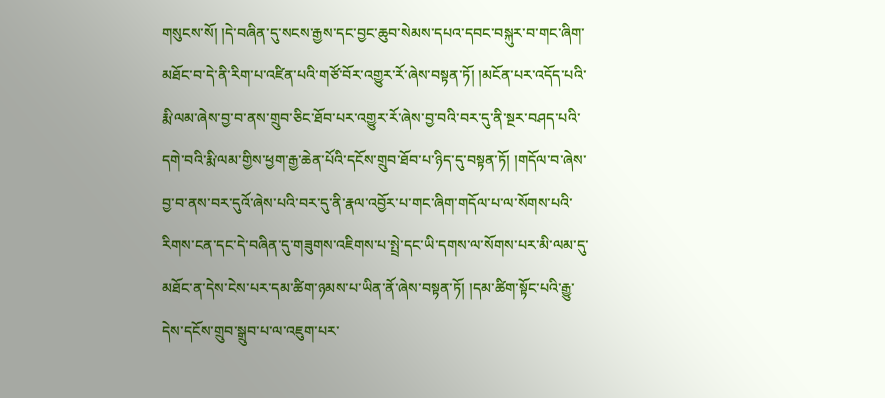གསུངས་སོ། །དེ་བཞིན་དུ་སངས་རྒྱས་དང་བྱང་ཆུབ་སེམས་དཔའ་དབང་བསྐུར་བ་གང་ཞིག་མཐོང་བ་དེ་ནི་རིག་པ་འཛིན་པའི་གཙོ་བོར་འགྱུར་རོ་ཞེས་བསྟན་ཏོ། །མངོན་པར་འདོད་པའི་རྨི་ལམ་ཞེས་བྱ་བ་ནས་གྲུབ་ཅིང་ཐོབ་པར་འགྱུར་རོ་ཞེས་བྱ་བའི་བར་དུ་ནི་སྔར་བཤད་པའི་དགེ་བའི་རྨི་ལམ་གྱིས་ཕྱག་རྒྱ་ཆེན་པོའི་དངོས་གྲུབ་ཐོབ་པ་ཉིད་དུ་བསྟན་ཏོ། །གདོལ་བ་ཞེས་བྱ་བ་ནས་བར་དུའོ་ཞེས་པའི་བར་དུ་ནི་རྣལ་འབྱོར་པ་གང་ཞིག་གདོལ་པ་ལ་སོགས་པའི་རིགས་ངན་དང་དེ་བཞིན་དུ་གཟུགས་འཇིགས་པ་སྤྲེ་དང་ཡི་དགས་ལ་སོགས་པར་མི་ལམ་དུ་མཐོང་ན་དེས་ངེས་པར་དམ་ཚིག་ཉམས་པ་ཡིན་ནོ་ཞེས་བསྟན་ཏོ། །དམ་ཚིག་སྟོང་པའི་རྒྱུ་དེས་དངོས་གྲུབ་སྒྲུབ་པ་ལ་འཇུག་པར་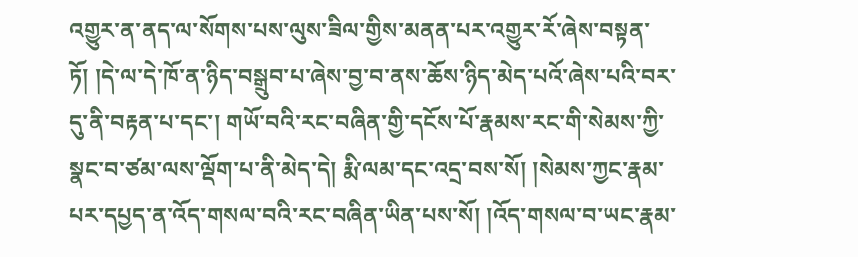འགྱུར་ན་ནད་ལ་སོགས་པས་ལུས་ཟིལ་གྱིས་མནན་པར་འགྱུར་རོ་ཞེས་བསྟན་ཏོ། །དེ་ལ་དེ་ཁོ་ན་ཉིད་བསྒྲུབ་པ་ཞེས་བྱ་བ་ནས་ཆོས་ཉིད་མེད་པའོ་ཞེས་པའི་བར་དུ་ནི་བརྟན་པ་དང་། གཡོ་བའི་རང་བཞིན་གྱི་དངོས་པོ་རྣམས་རང་གི་སེམས་ཀྱི་སྣང་བ་ཙམ་ལས་ལྡོག་པ་ནི་མེད་དེ། རྨི་ལམ་དང་འདྲ་བས་སོ། །སེམས་ཀྱང་རྣམ་པར་དཔྱད་ན་འོད་གསལ་བའི་རང་བཞིན་ཡིན་པས་སོ། །འོད་གསལ་བ་ཡང་རྣམ་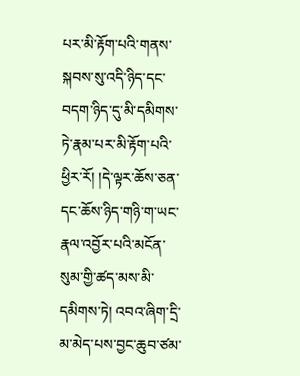པར་མི་རྟོག་པའི་གནས་སྐབས་སུ་འདི་ཉིད་དང་བདག་ཉིད་དུ་མི་དམིགས་ཏེ་རྣམ་པར་མི་རྟོག་པའི་ཕྱིར་རོ། །དེ་ལྟར་ཆོས་ཅན་དང་ཆོས་ཉིད་གཉི་ག་ཡང་རྣལ་འབྱོར་པའི་མངོན་སུམ་གྱི་ཚད་མས་མི་དམིགས་ཏེ། འབའ་ཞིག་དྲི་མ་མེད་པས་བྱང་ཆུབ་ཙམ་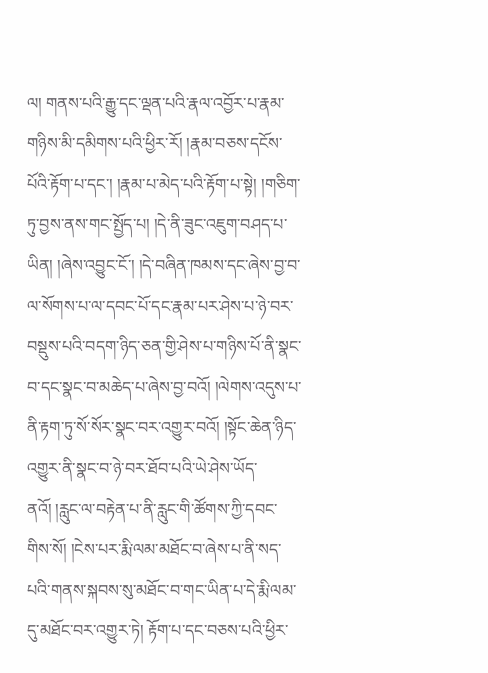ལ། གནས་པའི་རྒྱུ་དང་ལྡན་པའི་རྣལ་འབྱོར་པ་རྣམ་གཉིས་མི་དམིགས་པའི་ཕྱིར་རོ། །རྣམ་བཅས་དངོས་པོའི་རྟོག་པ་དང་། །རྣམ་པ་མེད་པའི་རྟོག་པ་སྟེ། །གཅིག་ཏུ་བྱས་ནས་གང་སྤྱོད་པ། །དེ་ནི་ཟུང་འཇུག་བཤད་པ་ཡིན། །ཞེས་འབྱུང་ངོ་། །དེ་བཞིན་ཁམས་དང་ཞེས་བྱ་བ་
ལ་སོགས་པ་ལ་དབང་པོ་དང་རྣམ་པར་ཤེས་པ་ཉེ་བར་བསྡུས་པའི་བདག་ཉིད་ཅན་གྱི་ཤེས་པ་གཉིས་པོ་ནི་སྣང་བ་དང་སྣང་བ་མཆེད་པ་ཞེས་བྱ་བའོ། །ལེགས་འདུས་པ་ནི་རྟག་ཏུ་སོ་སོར་སྣང་བར་འགྱུར་བའོ། །སྟོང་ཆེན་ཉིད་འགྱུར་ནི་སྣང་བ་ཉེ་བར་ཐོབ་པའི་ཡེ་ཤེས་ཡོད་ནའོ། །རླུང་ལ་བརྟེན་པ་ནི་རླུང་གི་ཚོགས་ཀྱི་དབང་གིས་སོ། །ངེས་པར་རྨི་ལམ་མཐོང་བ་ཞེས་པ་ནི་སད་པའི་གནས་སྐབས་སུ་མཐོང་བ་གང་ཡིན་པ་དེ་རྨི་ལམ་དུ་མཐོང་བར་འགྱུར་ཏེ། རྟོག་པ་དང་བཅས་པའི་ཕྱིར་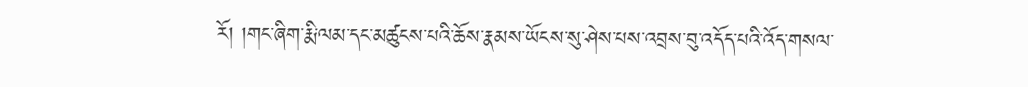རོ། །གང་ཞིག་རྨི་ལམ་དང་མཚུངས་པའི་ཆོས་རྣམས་ཡོངས་སུ་ཤེས་པས་འབྲས་བུ་འདོད་པའི་འོད་གསལ་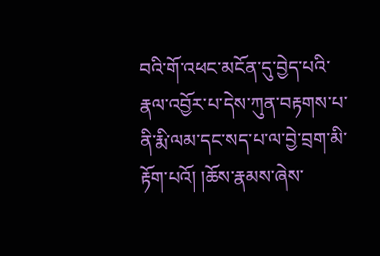བའི་གོ་འཕང་མངོན་དུ་བྱེད་པའི་རྣལ་འབྱོར་པ་དེས་ཀུན་བརྟགས་པ་ནི་རྨི་ལམ་དང་སད་པ་ལ་བྱེ་བྲག་མི་རྟོག་པའོ། །ཆོས་རྣམས་ཞེས་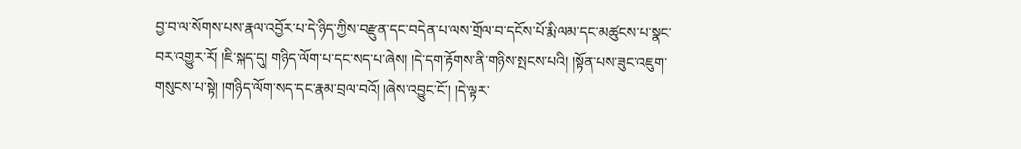བྱ་བ་ལ་སོགས་པས་རྣལ་འབྱོར་པ་དེ་ཉིད་ཀྱིས་བརྫུན་དང་བདེན་པ་ལས་གྲོལ་བ་དངོས་པོ་རྨི་ལམ་དང་མཚུངས་པ་སྣང་བར་འགྱུར་རོ། །ཇི་སྐད་དུ། གཉིད་ལོག་པ་དང་སད་པ་ཞེས། །དེ་དག་རྟོགས་ནི་གཉིས་སྤངས་པའི། །སྟོན་པས་ཟུང་འཇུག་གསུངས་པ་སྟེ། །གཉིད་ལོག་སད་དང་རྣམ་བྲལ་བའོ། །ཞེས་འབྱུང་ངོ་། །དེ་ལྟར་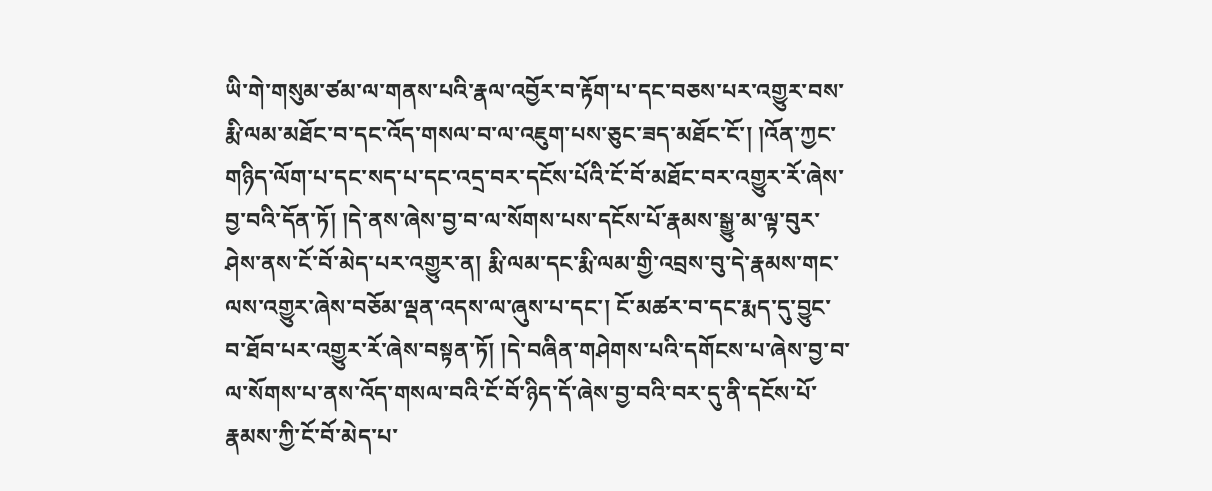ཡི་གེ་གསུམ་ཙམ་ལ་གནས་པའི་རྣལ་འབྱོར་བ་རྟོག་པ་དང་བཅས་པར་འགྱུར་བས་རྨི་ལམ་མཐོང་བ་དང་འོད་གསལ་བ་ལ་འཇུག་པས་ཅུང་ཟད་མཐོང་ངོ་། །འོན་ཀྱང་གཉིད་ལོག་པ་དང་སད་པ་དང་འདྲ་བར་དངོས་པོའི་ངོ་བོ་མཐོང་བར་འགྱུར་རོ་ཞེས་བྱ་བའི་དོན་ཏོ། །དེ་ནས་ཞེས་བྱ་བ་ལ་སོགས་པས་དངོས་པོ་རྣམས་སྒྱུ་མ་ལྟ་བུར་ཤེས་ནས་ངོ་བོ་མེད་པར་འགྱུར་ན། རྨི་ལམ་དང་རྨི་ལམ་གྱི་འབྲས་བུ་དེ་རྣམས་གང་ལས་འགྱུར་ཞེས་བཅོམ་ལྡན་འདས་ལ་ཞུས་པ་དང་། ངོ་མཚར་བ་དང་རྨད་དུ་བྱུང་བ་ཐོབ་པར་འགྱུར་རོ་ཞེས་བསྟན་ཏོ། །དེ་བཞིན་གཤེགས་པའི་དགོངས་པ་ཞེས་བྱ་བ་ལ་སོགས་པ་ནས་འོད་གསལ་བའི་ངོ་བོ་ཉིད་དོ་ཞེས་བྱ་བའི་བར་དུ་ནི་དངོས་པོ་རྣམས་ཀྱི་ངོ་བོ་མེད་པ་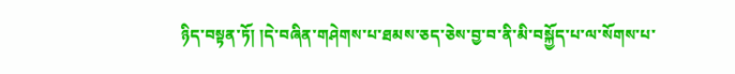ཉིད་བསྟན་ཏོ། །དེ་བཞིན་གཤེགས་པ་ཐམས་ཅད་ཅེས་བྱ་བ་ནི་མི་བསྐྱོད་པ་ལ་སོགས་པ་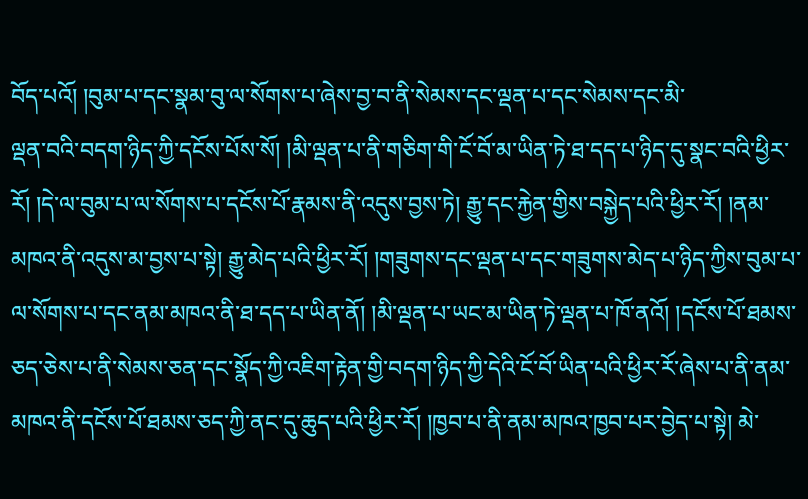བོད་པའོ། །བུམ་པ་དང་སྣམ་བུ་ལ་སོགས་པ་ཞེས་བྱ་བ་ནི་སེམས་དང་ལྡན་པ་དང་སེམས་དང་མི་
ལྡན་བའི་བདག་ཉིད་ཀྱི་དངོས་པོས་སོ། །མི་ལྡན་པ་ནི་གཅིག་གི་ངོ་བོ་མ་ཡིན་ཏེ་ཐ་དད་པ་ཉིད་དུ་སྣང་བའི་ཕྱིར་རོ། །དེ་ལ་བུམ་པ་ལ་སོགས་པ་དངོས་པོ་རྣམས་ནི་འདུས་བྱས་ཏེ། རྒྱུ་དང་རྐྱེན་གྱིས་བསྐྱེད་པའི་ཕྱིར་རོ། །ནམ་མཁའ་ནི་འདུས་མ་བྱས་པ་སྟེ། རྒྱུ་མེད་པའི་ཕྱིར་རོ། །གཟུགས་དང་ལྡན་པ་དང་གཟུགས་མེད་པ་ཉིད་ཀྱིས་བུམ་པ་ལ་སོགས་པ་དང་ནམ་མཁའ་ནི་ཐ་དད་པ་ཡིན་ནོ། །མི་ལྡན་པ་ཡང་མ་ཡིན་ཏེ་ལྡན་པ་ཁོ་ནའོ། །དངོས་པོ་ཐམས་ཅད་ཅེས་པ་ནི་སེམས་ཅན་དང་སྣོད་ཀྱི་འཇིག་རྟེན་གྱི་བདག་ཉིད་ཀྱི་དེའི་ངོ་བོ་ཡིན་པའི་ཕྱིར་རོ་ཞེས་པ་ནི་ནམ་མཁའ་ནི་དངོས་པོ་ཐམས་ཅད་ཀྱི་ནང་དུ་ཆུད་པའི་ཕྱིར་རོ། །ཁྱབ་པ་ནི་ནམ་མཁའ་ཁྱབ་པར་བྱེད་པ་སྟེ། མེ་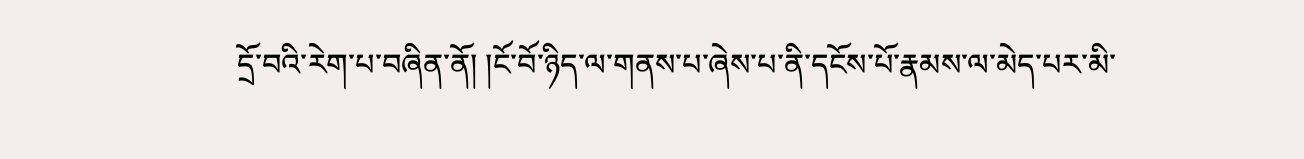དྲོ་བའི་རེག་པ་བཞིན་ནོ། །ངོ་བོ་ཉིད་ལ་གནས་པ་ཞེས་པ་ནི་དངོས་པོ་རྣམས་ལ་མེད་པར་མི་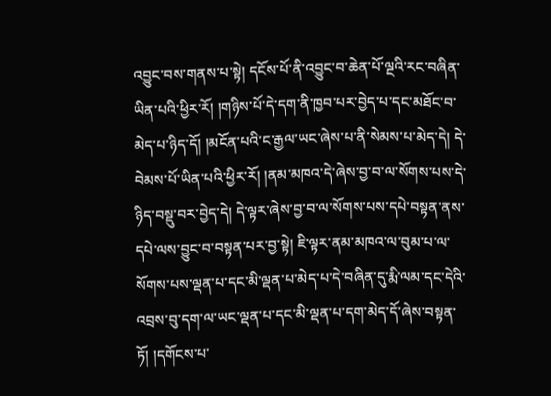འབྱུང་བས་གནས་པ་སྟེ། དངོས་པོ་ནི་འབྱུང་བ་ཆེན་པོ་ལྔའི་རང་བཞིན་ཡིན་པའི་ཕྱིར་རོ། །གཉིས་པོ་དེ་དག་ནི་ཁྱབ་པར་བྱེད་པ་དང་མཐོང་བ་མེད་པ་ཉིད་དོ། །མངོན་པའི་ང་རྒྱལ་ཡང་ཞེས་པ་ནི་སེམས་པ་མེད་དེ། དེ་བེམས་པོ་ཡིན་པའི་ཕྱིར་རོ། །ནམ་མཁའ་དེ་ཞེས་བྱ་བ་ལ་སོགས་པས་དེ་ཉིད་བསྡུ་བར་བྱེད་དེ། དེ་ལྟར་ཞེས་བྱ་བ་ལ་སོགས་པས་དཔེ་བསྟན་ནས་དཔེ་ལས་བྱུང་བ་བསྟན་པར་བྱ་སྟེ། ཇི་ལྟར་ནམ་མཁའ་ལ་བུམ་པ་ལ་སོགས་པས་ལྡན་པ་དང་མི་ལྡན་པ་མེད་པ་དེ་བཞིན་དུ་རྨི་ལམ་དང་དེའི་འབྲས་བུ་དག་ལ་ཡང་ལྡན་པ་དང་མི་ལྡན་པ་དག་མེད་དོ་ཞེས་བསྟན་ཏོ། །དགོངས་པ་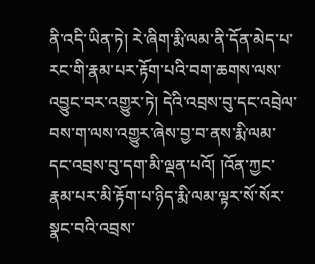ནི་འདི་ཡིན་ཏེ། རེ་ཞིག་རྨི་ལམ་ནི་དོན་མེད་པ་རང་གི་རྣམ་པར་རྟོག་པའི་བག་ཆགས་ལས་འབྱུང་བར་འགྱུར་ཏེ། དེའི་འབྲས་བུ་དང་འབྲེལ་བས་ག་ལས་འགྱུར་ཞེས་བྱ་བ་ནས་རྨི་ལམ་དང་འབྲས་བུ་དག་མི་ལྡན་པའོ། །འོན་ཀྱང་རྣམ་པར་མི་རྟོག་པ་ཉིད་རྨི་ལམ་ལྟར་སོ་སོར་སྣང་བའི་འབྲས་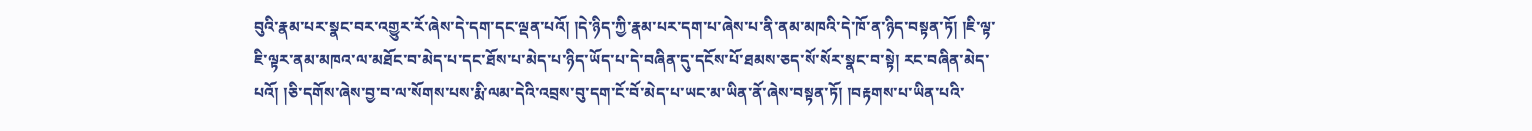བུའི་རྣམ་པར་སྣང་བར་འགྱུར་རོ་ཞེས་དེ་དག་དང་ལྡན་པའོ། །དེ་ཉིད་ཀྱི་རྣམ་པར་དག་པ་ཞེས་པ་ནི་ནམ་མཁའི་དེ་ཁོ་ན་ཉིད་བསྟན་ཏོ། །ཇི་ལྟ་ཇི་ལྟར་ནམ་མཁའ་ལ་མཐོང་བ་མེད་པ་དང་ཐོས་པ་མེད་པ་ཉིད་ཡོད་པ་དེ་བཞིན་དུ་དངོས་པོ་ཐམས་ཅད་སོ་སོར་སྣང་བ་སྟེ། རང་བཞིན་མེད་
པའོ། །ཅི་དགོས་ཞེས་བྱ་བ་ལ་སོགས་པས་རྨི་ལམ་དེའི་འབྲས་བུ་དག་ངོ་བོ་མེད་པ་ཡང་མ་ཡིན་ནོ་ཞེས་བསྟན་ཏོ། །བརྟགས་པ་ཡིན་པའི་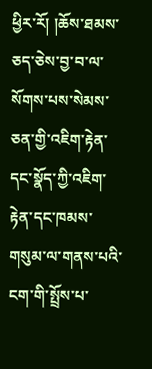ཕྱིར་རོ། །ཆོས་ཐམས་ཅད་ཅེས་བྱ་བ་ལ་སོགས་པས་སེམས་ཅན་གྱི་འཇིག་རྟེན་དང་སྣོད་ཀྱི་འཇིག་རྟེན་དང་ཁམས་གསུམ་ལ་གནས་པའི་ངག་གི་སྤྲོས་པ་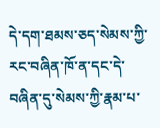དེ་དག་ཐམས་ཅད་སེམས་ཀྱི་རང་བཞིན་ཁོ་ན་དང་དེ་བཞིན་དུ་སེམས་ཀྱི་རྣམ་པ་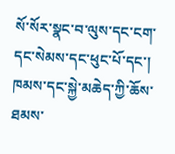སོ་སོར་སྣང་བ་ལུས་དང་ངག་དང་སེམས་དང་ཕུང་པོ་དང་། ཁམས་དང་སྐྱེ་མཆེད་ཀྱི་ཆོས་ཐམས་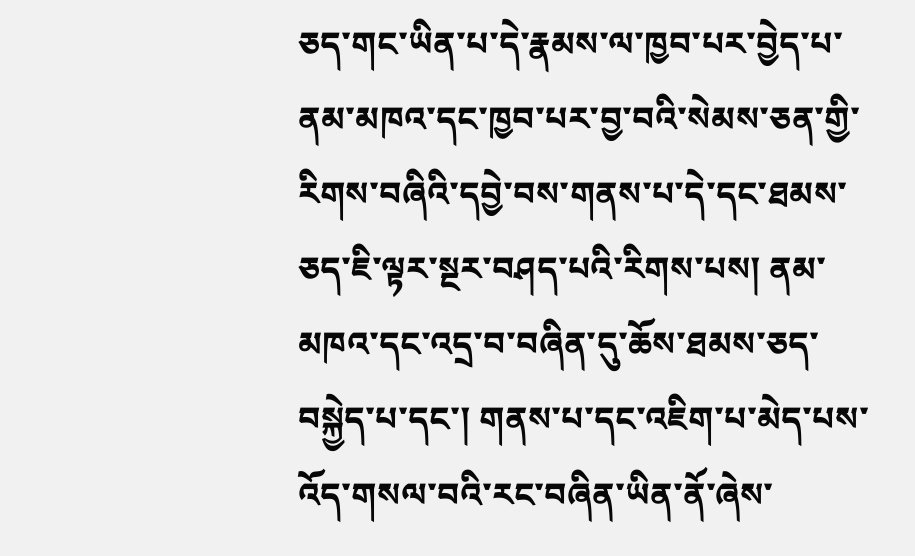ཅད་གང་ཡིན་པ་དེ་རྣམས་ལ་ཁྱབ་པར་བྱེད་པ་ནམ་མཁའ་དང་ཁྱབ་པར་བྱ་བའི་སེམས་ཅན་གྱི་རིགས་བཞིའི་དབྱེ་བས་གནས་པ་དེ་དང་ཐམས་ཅད་ཇི་ལྟར་སྔར་བཤད་པའི་རིགས་པས། ནམ་མཁའ་དང་འདྲ་བ་བཞིན་དུ་ཆོས་ཐམས་ཅད་བསྐྱེད་པ་དང་། གནས་པ་དང་འཇིག་པ་མེད་པས་འོད་གསལ་བའི་རང་བཞིན་ཡིན་ནོ་ཞེས་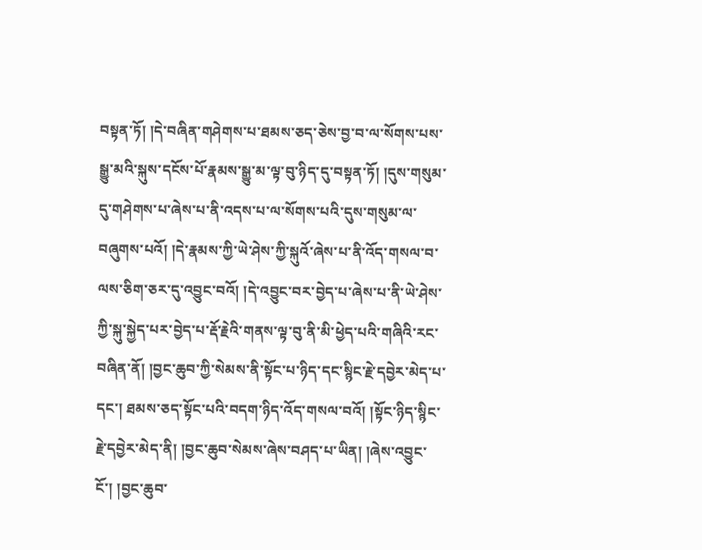བསྟན་ཏོ། །དེ་བཞིན་གཤེགས་པ་ཐམས་ཅད་ཅེས་བྱ་བ་ལ་སོགས་པས་སྒྱུ་མའི་སྐུས་དངོས་པོ་རྣམས་སྒྱུ་མ་ལྟ་བུ་ཉིད་དུ་བསྟན་ཏོ། །དུས་གསུམ་དུ་གཤེགས་པ་ཞེས་པ་ནི་འདས་པ་ལ་སོགས་པའི་དུས་གསུམ་ལ་བཞུགས་པའོ། །དེ་རྣམས་ཀྱི་ཡེ་ཤེས་ཀྱི་སྐུའོ་ཞེས་པ་ནི་འོད་གསལ་བ་ལས་ཅིག་ཅར་དུ་འབྱུང་བའོ། །དེ་འབྱུང་བར་བྱེད་པ་ཞེས་པ་ནི་ཡེ་ཤེས་ཀྱི་སྐུ་སྐྱེད་པར་བྱེད་པ་རྡོ་རྗེའི་གནས་ལྟ་བུ་ནི་མི་ཕྱེད་པའི་གཞིའི་རང་བཞིན་ནོ། །བྱང་ཆུབ་ཀྱི་སེམས་ནི་སྟོང་པ་ཉིད་དང་སྙིང་རྗེ་དབྱེར་མེད་པ་དང་། ཐམས་ཅད་སྟོང་པའི་བདག་ཉིད་འོད་གསལ་བའོ། །སྟོང་ཉིད་སྙིང་རྗེ་དབྱེར་མེད་ནི། །བྱང་ཆུབ་སེམས་ཞེས་བཤད་པ་ཡིན། །ཞེས་འབྱུང་ངོ་། །བྱང་ཆུབ་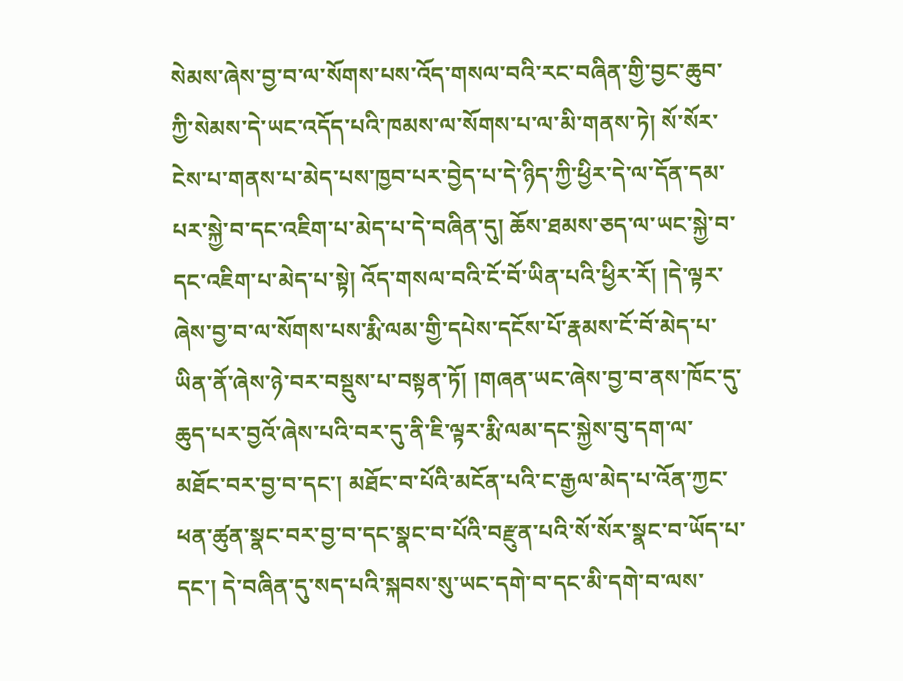སེམས་ཞེས་བྱ་བ་ལ་སོགས་པས་འོད་གསལ་བའི་རང་བཞིན་གྱི་བྱང་ཆུབ་ཀྱི་སེམས་དེ་ཡང་འདོད་པའི་ཁམས་ལ་སོགས་པ་ལ་མི་གནས་ཏེ། སོ་སོར་ངེས་པ་གནས་པ་མེད་པས་ཁྱབ་པར་བྱེད་པ་དེ་ཉིད་ཀྱི་ཕྱིར་དེ་ལ་དོན་དམ་པར་སྐྱེ་བ་དང་འཇིག་པ་མེད་པ་དེ་བཞིན་དུ། ཆོས་ཐམས་ཅད་ལ་ཡང་སྐྱེ་བ་དང་འཇིག་པ་མེད་པ་སྟེ། འོད་གསལ་བའི་ངོ་བོ་ཡིན་པའི་ཕྱིར་རོ། །དེ་ལྟར་ཞེས་བྱ་བ་ལ་སོགས་པས་རྨི་ལམ་གྱི་དཔེས་དངོས་པོ་རྣམས་ངོ་བོ་མེད་པ་
ཡིན་ནོ་ཞེས་ཉེ་བར་བསྡུས་པ་བསྟན་ཏོ། །གཞན་ཡང་ཞེས་བྱ་བ་ནས་ཁོང་དུ་ཆུད་པར་བྱའོ་ཞེས་པའི་བར་དུ་ནི་ཇི་ལྟར་རྨི་ལམ་དང་སྐྱེས་བུ་དག་ལ་མཐོང་བར་བྱ་བ་དང་། མཐོང་བ་པོའི་མངོན་པའི་ང་རྒྱལ་མེད་པ་འོན་ཀྱང་ཕན་ཚུན་སྣང་བར་བྱ་བ་དང་སྣང་བ་པོའི་བརྫུན་པའི་སོ་སོར་སྣང་བ་ཡོད་པ་དང་། དེ་བཞིན་དུ་སད་པའི་སྐབས་སུ་ཡང་དགེ་བ་དང་མི་དགེ་བ་ལས་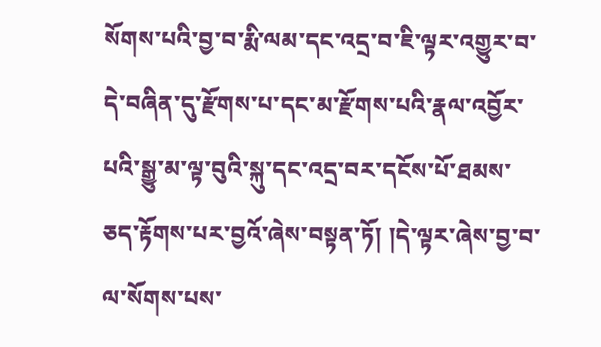སོགས་པའི་བྱ་བ་རྨི་ལམ་དང་འདྲ་བ་ཇི་ལྟར་འགྱུར་བ་དེ་བཞིན་དུ་རྫོགས་པ་དང་མ་རྫོགས་པའི་རྣལ་འབྱོར་པའི་སྒྱུ་མ་ལྟ་བུའི་སྐུ་དང་འདྲ་བར་དངོས་པོ་ཐམས་ཅད་རྟོགས་པར་བྱའོ་ཞེས་བསྟན་ཏོ། །དེ་ལྟར་ཞེས་བྱ་བ་ལ་སོགས་པས་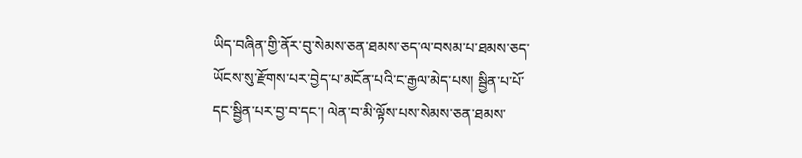ཡིད་བཞིན་གྱི་ནོར་བུ་སེམས་ཅན་ཐམས་ཅད་ལ་བསམ་པ་ཐམས་ཅད་ཡོངས་སུ་རྫོགས་པར་བྱེད་པ་མངོན་པའི་ང་རྒྱལ་མེད་པས། སྦྱིན་པ་པོ་དང་སྦྱིན་པར་བྱ་བ་དང་། ལེན་བ་མི་ལྟོས་པས་སེམས་ཅན་ཐམས་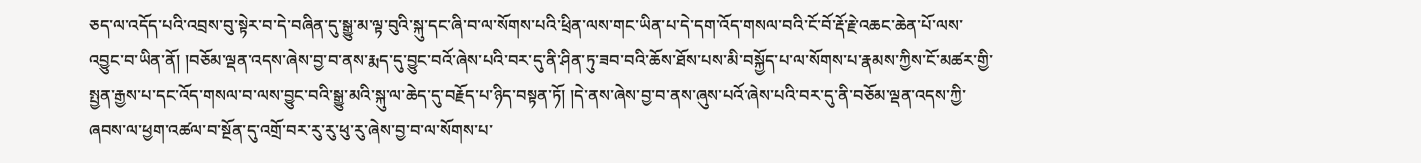ཅད་ལ་འདོད་པའི་འབྲས་བུ་སྟེར་བ་དེ་བཞིན་དུ་སྒྱུ་མ་ལྟ་བུའི་སྐུ་དང་ཞི་བ་ལ་སོགས་པའི་ཕྲིན་ལས་གང་ཡིན་པ་དེ་དག་འོད་གསལ་བའི་ངོ་བོ་རྡོ་རྗེ་འཆང་ཆེན་པོ་ལས་འབྱུང་བ་ཡིན་ནོ། །བཅོམ་ལྡན་འདས་ཞེས་བྱ་བ་ནས་རྨད་དུ་བྱུང་བའོ་ཞེས་པའི་བར་དུ་ནི་ཤིན་ཏུ་ཟབ་བའི་ཆོས་ཐོས་པས་མི་བསྐྱོད་པ་ལ་སོགས་པ་རྣམས་ཀྱིས་ངོ་མཚར་གྱི་སྤྱན་རྒྱས་པ་དང་འོད་གསལ་བ་ལས་བྱུང་བའི་སྒྱུ་མའི་སྐུ་ལ་ཆེད་དུ་བརྗོད་པ་ཉིད་བསྟན་ཏོ། །དེ་ནས་ཞེས་བྱ་བ་ནས་ཞུས་པའོ་ཞེས་པའི་བར་དུ་ནི་བཅོམ་ལྡན་འདས་ཀྱི་ཞབས་ལ་ཕྱག་འཚལ་བ་སྔོན་དུ་འགྲོ་བར་རུ་རུ་ཕུ་རུ་ཞེས་བྱ་བ་ལ་སོགས་པ་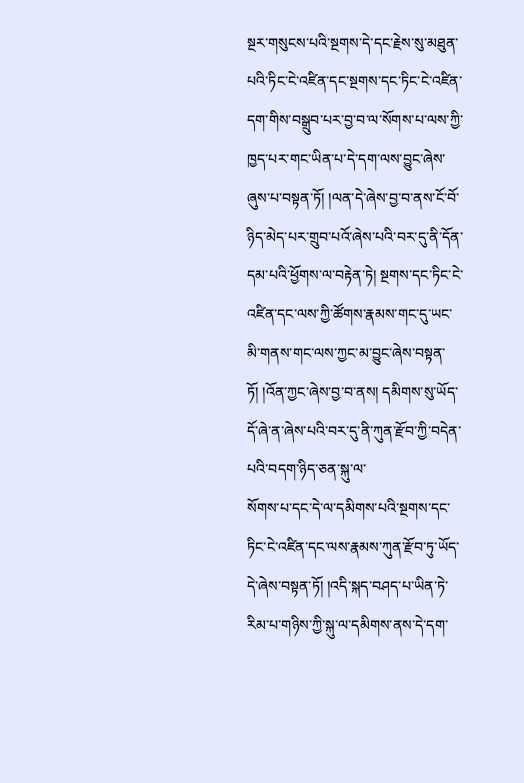སྔར་གསུངས་པའི་སྔགས་དེ་དང་རྗེས་སུ་མཐུན་པའི་ཏིང་ངེ་འཛིན་དང་སྔགས་དང་ཏིང་ངེ་འཛིན་དག་གིས་བསྒྲུབ་པར་བྱ་བ་ལ་སོགས་པ་ལས་ཀྱི་ཁྱད་པར་གང་ཡིན་པ་དེ་དག་ལས་བྱུང་ཞེས་ཞུས་པ་བསྟན་ཏོ། །ལན་དེ་ཞེས་བྱ་བ་ནས་ངོ་བོ་ཉིད་མེད་པར་གྲུབ་པའོ་ཞེས་པའི་བར་དུ་ནི་དོན་དམ་པའི་ཕྱོགས་ལ་བརྟེན་ཏེ། སྔགས་དང་ཏིང་ངེ་འཛིན་དང་ལས་ཀྱི་ཚོགས་རྣམས་གང་དུ་ཡང་མི་གནས་གང་ལས་ཀྱང་མ་བྱུང་ཞེས་བསྟན་ཏོ། །འོན་ཀྱང་ཞེས་བྱ་བ་ནས། དམིགས་སུ་ཡོད་དོ་ཞེ་ན་ཞེས་པའི་བར་དུ་ནི་ཀུན་རྫོབ་ཀྱི་བདེན་པའི་བདག་ཉིད་ཅན་སྐུ་ལ་
སོགས་པ་དང་དེ་ལ་དམིགས་པའི་སྔགས་དང་ཏིང་ངེ་འཛིན་དང་ལས་རྣམས་ཀུན་རྫོབ་ཏུ་ཡོད་དེ་ཞེས་བསྟན་ཏོ། །འདི་སྐད་བཤད་པ་ཡིན་ཏེ་རིམ་པ་གཉིས་ཀྱི་སྐུ་ལ་དམིགས་ནས་དེ་དག་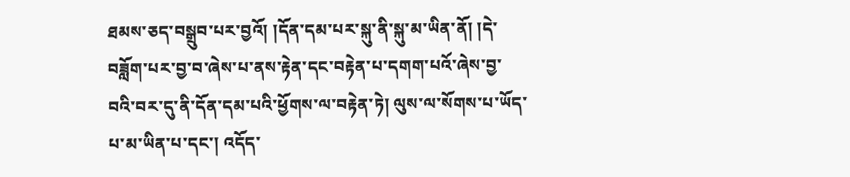ཐམས་ཅད་བསྒྲུབ་པར་བྱའོ། །དོན་དམ་པར་སྐུ་ནི་སྐུ་མ་ཡིན་ནོ། །དེ་བཟློག་པར་བྱ་བ་ཞེས་པ་ནས་རྟེན་དང་བརྟེན་པ་དགག་པའོ་ཞེས་བྱ་བའི་བར་དུ་ནི་དོན་དམ་པའི་ཕྱོགས་ལ་བརྟེན་ཏེ། ལུས་ལ་སོགས་པ་ཡོད་པ་མ་ཡིན་པ་དང་། འདོད་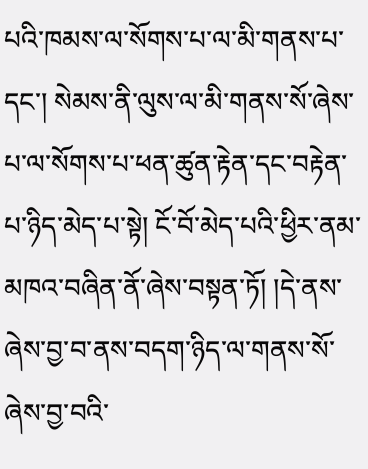པའི་ཁམས་ལ་སོགས་པ་ལ་མི་གནས་པ་དང་། སེམས་ནི་ལུས་ལ་མི་གནས་སོ་ཞེས་པ་ལ་སོགས་པ་ཕན་ཚུན་རྟེན་དང་བརྟེན་པ་ཉིད་མེད་པ་སྟེ། ངོ་བོ་མེད་པའི་ཕྱིར་ནམ་མཁའ་བཞིན་ནོ་ཞེས་བསྟན་ཏོ། །དེ་ནས་ཞེས་བྱ་བ་ནས་བདག་ཉིད་ལ་གནས་སོ་ཞེས་བྱ་བའི་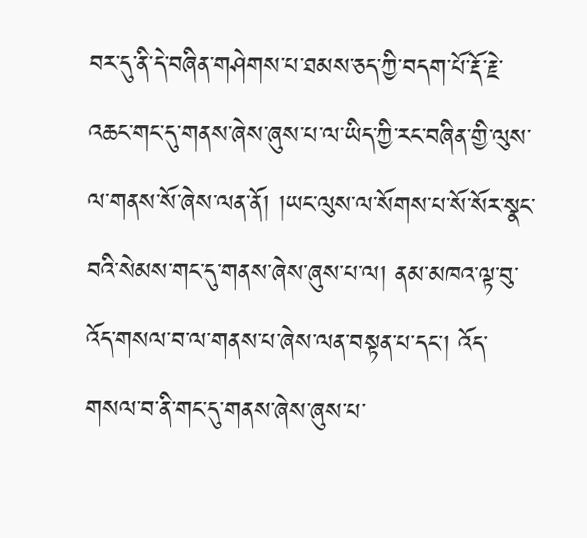བར་དུ་ནི་དེ་བཞིན་གཤེགས་པ་ཐམས་ཅད་ཀྱི་བདག་པོ་རྡོ་རྗེ་འཆང་གང་དུ་གནས་ཞེས་ཞུས་པ་ལ་ཡིད་ཀྱི་རང་བཞིན་གྱི་ལུས་ལ་གནས་སོ་ཞེས་ལན་ནོ། །ཡང་ལུས་ལ་སོགས་པ་སོ་སོར་སྣང་བའི་སེམས་གང་དུ་གནས་ཞེས་ཞུས་པ་ལ། ནམ་མཁའ་ལྟ་བུ་འོད་གསལ་བ་ལ་གནས་པ་ཞེས་ལན་བསྟན་པ་དང་། འོད་གསལ་བ་ནི་གང་དུ་གནས་ཞེས་ཞུས་པ་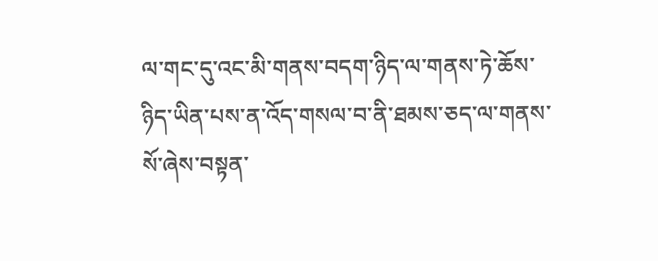ལ་གང་དུ་འང་མི་གནས་བདག་ཉིད་ལ་གནས་ཏེ་ཆོས་ཉིད་ཡིན་པས་ན་འོད་གསལ་བ་ནི་ཐམས་ཅད་ལ་གནས་སོ་ཞེས་བསྟན་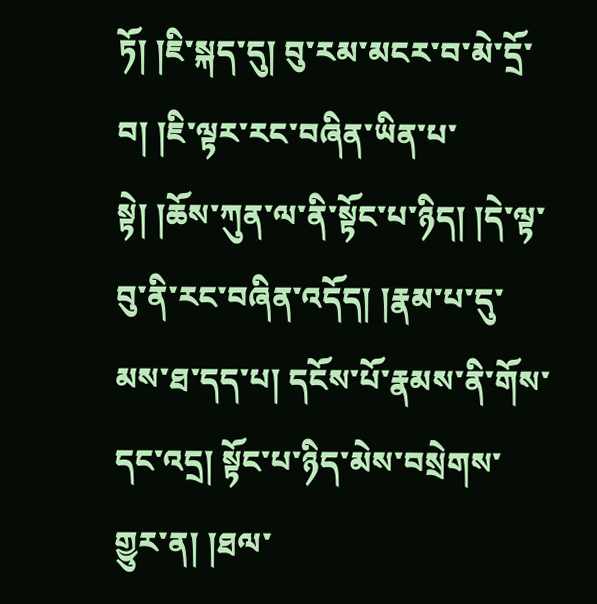ཏོ། །ཇི་སྐད་དུ། བུ་རམ་མངར་བ་མེ་དྲོ་བ། །ཇི་ལྟར་རང་བཞིན་ཡིན་པ་སྟེ། །ཆོས་ཀུན་ལ་ནི་སྟོང་པ་ཉིད། །དེ་ལྟ་བུ་ནི་རང་བཞིན་འདོད། །རྣམ་པ་དུ་མས་ཐ་དད་པ། དངོས་པོ་རྣམས་ནི་གོས་དང་འདྲ། སྟོང་པ་ཉིད་མེས་བསྲེགས་གྱུར་ན། །ཐལ་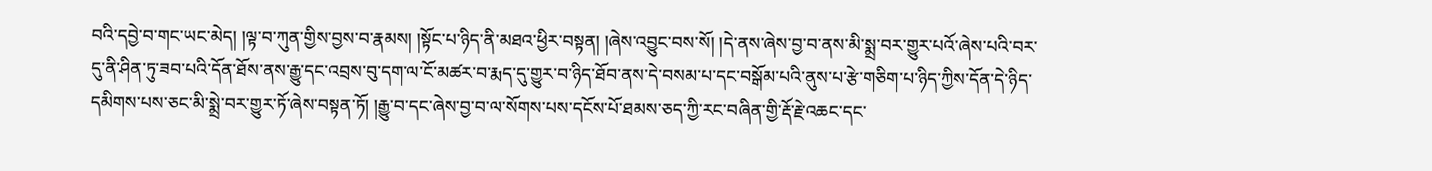བའི་དབྱེ་བ་གང་ཡང་མེད། །ལྟ་བ་ཀུན་གྱིས་བྱས་བ་རྣམས། །སྟོང་པ་ཉིད་ནི་མཐའ་ཕྱིར་བསྟན། །ཞེས་འབྱུང་བས་སོ། །དེ་ནས་ཞེས་བྱ་བ་ནས་མི་སྨྲ་བར་གྱུར་པའོ་ཞེས་པའི་བར་དུ་ནི་ཤིན་ཏུ་ཟབ་པའི་དོན་ཐོས་ནས་རྒྱུ་དང་འབྲས་བུ་དག་ལ་ངོ་མཚར་བ་རྨད་དུ་གྱུར་བ་ཉིད་ཐོབ་ནས་དེ་བསམ་པ་དང་བསྒོམ་པའི་ནུས་པ་རྩེ་གཅིག་པ་ཉིད་ཀྱིས་དོན་དེ་ཉིད་དམིགས་པས་ཅང་མི་སྨྲེ་བར་གྱུར་ཏོ་ཞེས་བསྟན་ཏོ། །རྒྱུ་བ་དང་ཞེས་བྱ་བ་ལ་སོགས་པས་དངོས་པོ་ཐམས་ཅད་ཀྱི་རང་བཞིན་གྱི་རྡོ་རྗེ་འཆང་དང་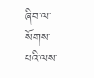ཞིབ་ལ་སོགས་པའི་ལས་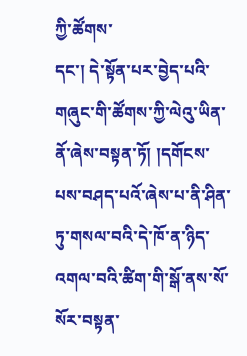ཀྱི་ཚོགས་
དང་། དེ་སྟོན་པར་བྱེད་པའི་གཞུང་གི་ཚོགས་ཀྱི་ལེའུ་ཡིན་ནོ་ཞེས་བསྟན་ཏོ། །དགོངས་པས་བཤད་པའོ་ཞེས་པ་ནི་ཤིན་ཏུ་གསལ་བའི་དེ་ཁོ་ན་ཉིད་འགལ་བའི་ཚིག་གི་སྒོ་ནས་སོ་སོར་བསྟན་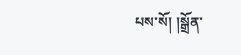པས་སོ། །སྒྲོན་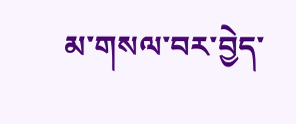མ་གསལ་བར་བྱེད་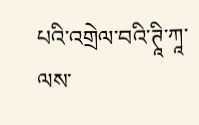པའི་འགྲེལ་བའི་ཊཱི་ཀཱ་ལས་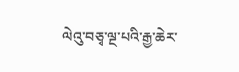ལེའུ་བཅྭ་ལྔ་པའི་རྒྱ་ཆེར་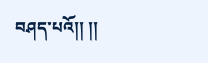བཤད་པའོ།། །།